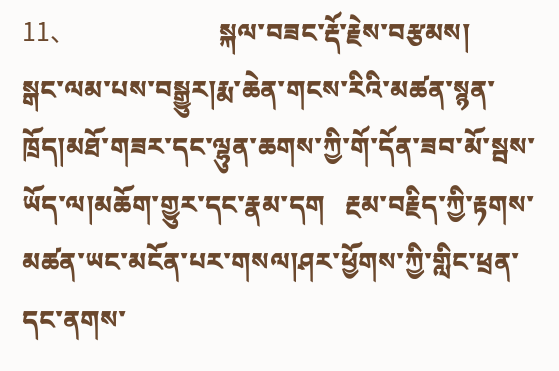11、                        སྐལ་བཟང་རྡོ་རྗེས་བརྩམས།                        སྒང་ལམ་པས་བསྒྱུར།རྨ་ཆེན་གངས་རིའི་མཚན་སྙན་ཁྲོད།མཐོ་གཟར་དང་ལྷུན་ཆགས་ཀྱི་གོ་དོན་ཟབ་མོ་སྦས་ཡོད་ལ།མཆོག་གྱུར་དང་རྣམ་དག   རྔམ་བརྗིད་ཀྱི་རྟགས་མཚན་ཡང་མངོན་པར་གསལ།ཤར་ཕྱོགས་ཀྱི་གླིང་ཕྲན་དང་ནགས་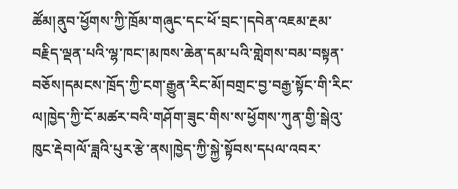ཚོམ།ནུབ་ཕྱོགས་ཀྱི་ཁྲོམ་གཞུང་དང་ཕོ་བྲང་།དབེན་འཇམ་རྔམ་བརྗིད་ལྡན་པའི་ལྷ་ཁང་།མཁས་ཆེན་དམ་པའི་གླེགས་བམ་བསྟན་བཅོས།དམངས་ཁྲོད་ཀྱི་ངག་རྒྱུན་རིང་མོ།བགྲང་བྱ་བརྒྱ་སྟོང་གི་རིང་ལ།ཁྱེད་ཀྱི་ངོ་མཚར་བའི་གཤོག་ཟུང་གིས་ས་ཕྱོགས་ཀུན་གྱི་སྒེའུ་ཁུང་རྡེབ།ལོ་ཟླའི་པུར་རྩེ་ནས།ཁྱེད་ཀྱི་སྐྱེ་སྟོབས་དཔལ་འབར་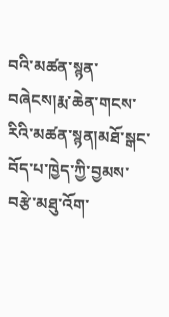བའི་མཚན་སྙན་བཞེངས།རྨ་ཆེན་གངས་རིའི་མཚན་སྙན།མཐོ་སྒང་བོད་པ་ཁྱེད་ཀྱི་བྱམས་བརྩེ་མཐུ་འོག་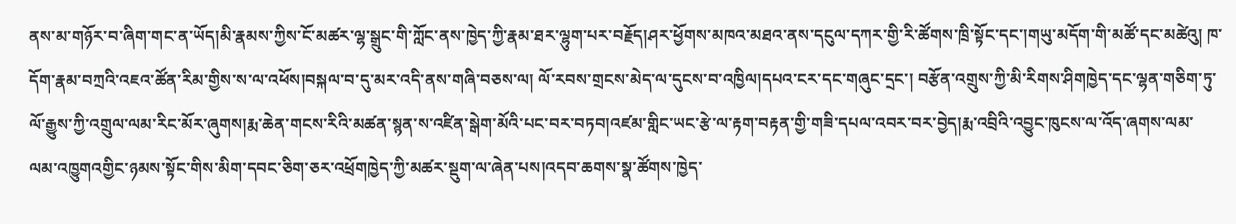ནས་མ་གཉོར་བ་ཞིག་གང་ན་ཡོད།མི་རྣམས་ཀྱིས་ངོ་མཚར་ལྷ་སྒྲུང་གི་ཀློང་ནས་ཁྱེད་ཀྱི་རྣམ་ཐར་ལྷུག་པར་བརྗོད།ཤར་ཕྱོགས་མཁའ་མཐའ་ནས་དངུལ་དཀར་གྱི་རི་ཚོགས་ཁྲི་སྟོང་དང་།གཡུ་མདོག་གི་མཚོ་དང་མཚེའུ། ཁ་དོག་རྣམ་བཀྲའི་འཇའ་ཚོན་རིམ་གྱིས་ས་ལ་འཕོས།བསྐལ་བ་དུ་མར་འདི་ནས་གཞི་བཅས་ལ། ལོ་རབས་གྲངས་མེད་ལ་དུངས་བ་འཁྱིལ།དཔའ་ངར་དང་གཞུང་དྲང་། བརྩོན་འགྲུས་ཀྱི་མི་རིགས་ཤིགཁྱེད་དང་ལྷན་གཅིག་ཏུ་ལོ་རྒྱུས་ཀྱི་འགྲུལ་ལམ་རིང་མོར་ཞུགས།རྨ་ཆེན་གངས་རིའི་མཚན་སྙན་ས་འཛིན་སྒེག་མོའི་པང་བར་བཏབ།འཛམ་གླིང་ཡང་རྩེ་ལ་རྟག་བརྟན་གྱི་གཟི་དཔལ་འབར་བར་བྱེད།རྨ་འབྲིའི་འབྱུང་ཁུངས་ལ་འོད་ཞགས་ལམ་ལམ་འཁྱུགའགྱིང་ཉམས་སྟོང་གིས་མིག་དབང་ཅིག་ཅར་འཕྲོགཁྱེད་ཀྱི་མཚར་སྡུག་ལ་ཞེན་པས།འདབ་ཆགས་སྣ་ཚོགས་ཁྱེད་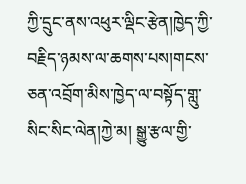ཀྱི་དྲུང་ནས་འཕུར་ལྡིང་རྩེན།ཁྱེད་ཀྱི་བརྗིད་ཉམས་ལ་ཆགས་པས།གངས་ཅན་འབྲོག་མིས་ཁྱེད་ལ་བསྟོད་གླུ་སིང་སིང་ལེན།ཀྱེ་མ། སྒྱུ་རྩལ་གྱི་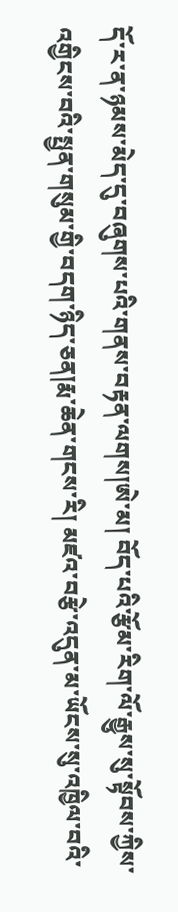དོ་ར་ན་ཉམས་མེད་དུ་བཞུགས་པའི་གནས་བརྟན་ལགས།ཨེ་མ། བོད་པའི་རྩོམ་རིག་ལོ་རྒྱུས་སུ་སྟོབས་ཀྱིས་འགྱིངས་བའི་སྤྱན་གསུམ་གྱི་བདག་ཉིད་ཅན།རྨ་ཆེན་གངས་རི། མཛའ་བརྩེ་འདུན་མ་ཡོངས་སུ་འཁྱིལ་བའི་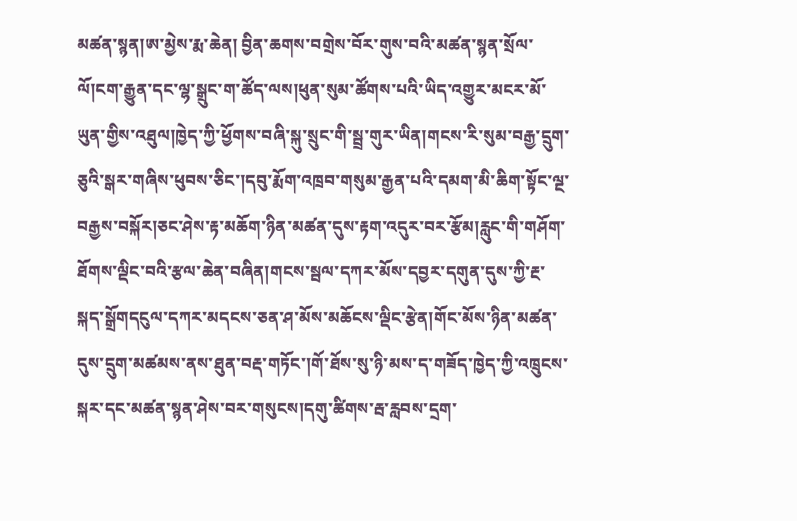མཚན་སྙན།ཨ་མྱེས་རྨ་ཆེན། བྱིན་ཆགས་བགྲེས་བོར་གུས་བའི་མཚན་སྙན་སྲོལ་ལོ།ངག་རྒྱུན་དང་ལྷ་སྒྲུང་ག་ཚོད་ལས།ཕུན་སུམ་ཚོགས་པའི་ཡིད་འགྱུར་མངར་མོ་ཡུན་གྱིས་འཐུལ།ཁྱེད་ཀྱི་ཕྱོགས་བཞི་སྐུ་སྲུང་གི་སྦྲ་གུར་ཡིན།གངས་རི་སུམ་བརྒྱ་དྲུག་ཅུའི་སྒར་གཞིས་ཕུབས་ཅིང་།དབུ་རྨོག་འཁྲབ་གསུམ་རྒྱན་པའི་དམག་མི་ཆིག་སྟོང་ལྔ་བརྒྱས་བསྐོར།ཅང་ཤེས་རྟ་མཆོག་ཉིན་མཚན་དུས་རྟག་འདུར་བར་རྩོམ།རླུང་གི་གཤོག་ཐོགས་ལྡིང་བའི་རྩལ་ཆེན་བཞིན།གངས་སྦལ་དཀར་མོས་དབྱར་དགུན་དུས་ཀྱི་རྔ་སྐད་སྒྲོགདངུལ་དཀར་མདངས་ཅན་ཤ་མོས་མཆོངས་ལྡིང་རྩེན།གོང་མོས་ཉིན་མཚན་དུས་དྲུག་མཚམས་ནས་ཐུན་བརྡ་གཏོང་།གོ་ཐོས་སུ་ཉི་མས་ད་གཟོད་ཁྱེད་ཀྱི་འཁྲུངས་སྐར་དང་མཚན་སྙན་ཤེས་བར་གསུངས།དགུ་ཚིགས་རྦ་རླབས་དྲག་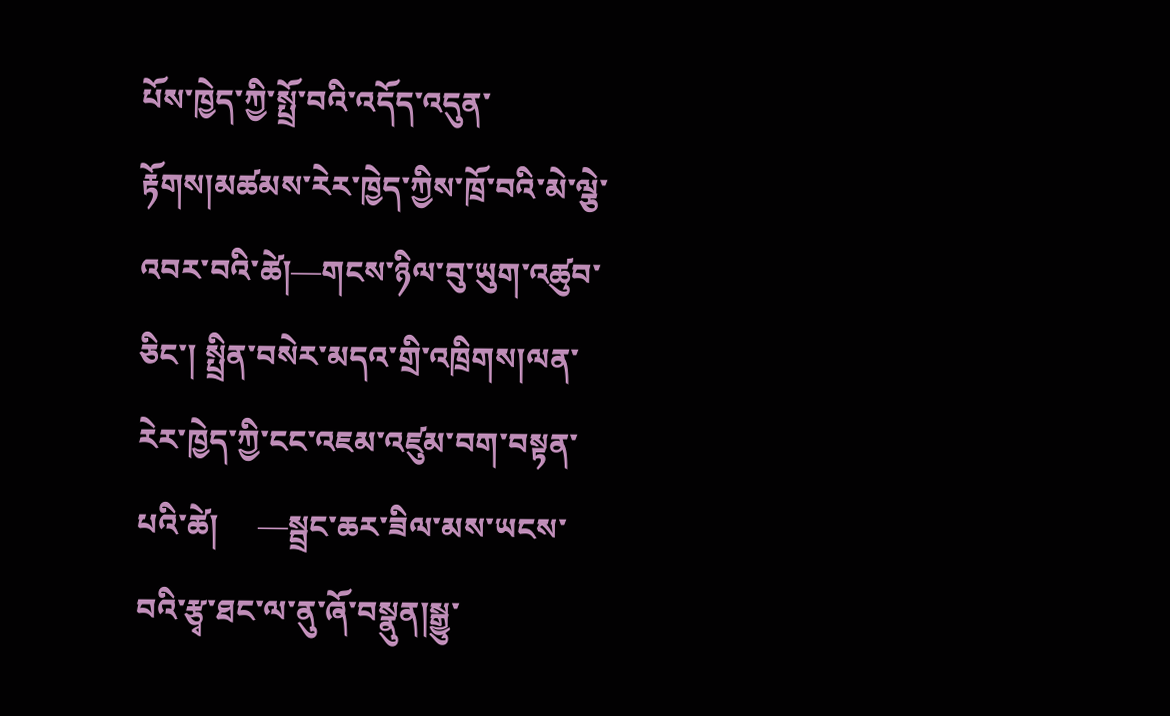པོས་ཁྱེད་ཀྱི་སྤྲོ་བའི་འདོད་འདུན་རྟོགས།མཚམས་རེར་ཁྱེད་ཀྱིས་ཁྲོ་བའི་མེ་ལྕེ་འབར་བའི་ཚེ།—གངས་ཉིལ་བུ་ཡུག་འཚུབ་ཅིང་། སྤྲིན་བསེར་མདའ་གྲི་འཁྲིགས།ལན་རེར་ཁྱེད་ཀྱི་ངང་འཇམ་འཛུམ་བག་བསྟན་པའི་ཚེ།     —སྦྲང་ཆར་ཟིལ་མས་ཡངས་བའི་རྩྭ་ཐང་ལ་ནུ་ཞོ་བསྣུན།སྒྱུ་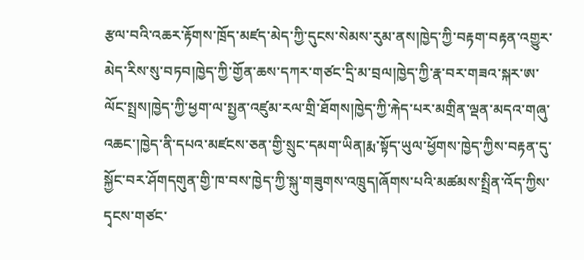རྩལ་བའི་འཆར་རྟོགས་ཁྲོད་མཛད་མེད་ཀྱི་དུངས་སེམས་རུམ་ནས།ཁྱེད་ཀྱི་བརྟག་བརྟན་འགྱུར་མེད་རིས་སུ་བཏབ།ཁྱེད་ཀྱི་གྱོན་ཆས་དཀར་གཙང་དྲི་མ་བྲལ།ཁྱེད་ཀྱི་རྣ་བར་གཟའ་སྐར་ཨ་ལོང་སྤྲས།ཁྱེད་ཀྱི་ཕྱག་ལ་སྤྱན་འཛུམ་རལ་གྲི་ཐོགས།ཁྱེད་ཀྱི་རྐེད་པར་མགྲིན་ལྡན་མདའ་གཞུ་འཆང་།ཁྱེད་ནི་དཔའ་མཛངས་ཅན་གྱི་སྲུང་དམག་ཡིན།རྨ་སྟོད་ཡུལ་ཕྱོགས་ཁྱེད་ཀྱིས་བརྟན་དུ་སྐྱོང་བར་ཤོགདགུན་གྱི་ཁ་བས་ཁྱེད་ཀྱི་སྐུ་གཟུགས་འཁྲུད།ཞོགས་པའི་མཚམས་སྤྲིན་འོད་ཀྱིས་དྭངས་གཙང་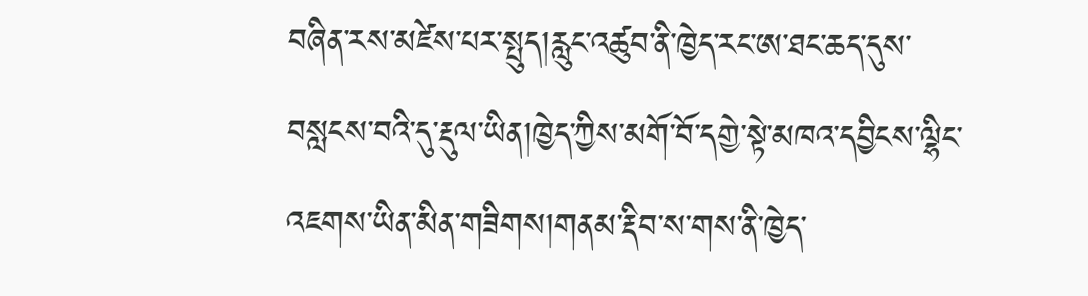བཞིན་རས་མཛེས་པར་སྤུད།རླུང་འཚུབ་ནི་ཁྱེད་རང་ཨ་ཐང་ཆད་དུས་བསླངས་བའི་དུ་རྡུལ་ཡིན།ཁྱེད་ཀྱིས་མགོ་བོ་དགྱེ་སྟེ་མཁའ་དབྱིངས་ལྷིང་འཇགས་ཡིན་མིན་གཟིགས།གནམ་རྡིབ་ས་གས་ནི་ཁྱེད་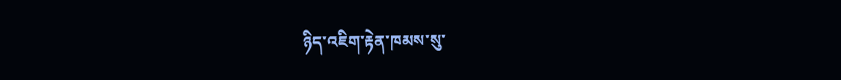ཉིད་འཇིག་རྟེན་ཁམས་སུ་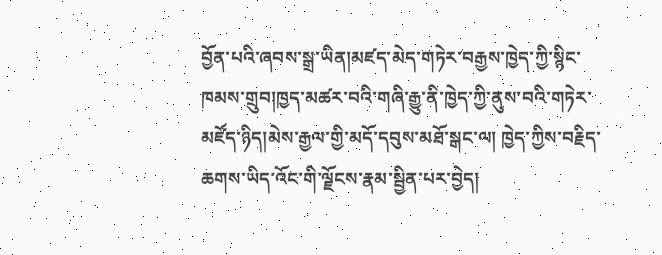བྱོན་པའི་ཞབས་སྒྲ་ཡིན།མཛད་མེད་གཏེར་བརྒྱས་ཁྱེད་ཀྱི་སྙིང་ཁམས་གྲུབ།ཁྱད་མཚར་བའི་གཞི་རྒྱུ་ནི་ཁྱེད་ཀྱི་ནུས་བའི་གཏེར་མཛོད་ཉིད།མེས་རྒྱལ་གྱི་མདོ་དབུས་མཐོ་སྒང་ལ། ཁྱེད་ཀྱིས་བརྗིད་ཆགས་ཡིད་འོང་གི་ལྗོངས་རྣམ་སྦྱིན་པར་བྱེད།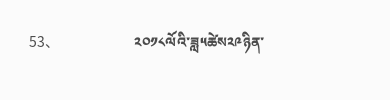53、                         ༢༠༡༨ལོའི་ཟླ༥ཚེས༢༩ཉིན་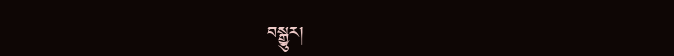བསྒྱུར།